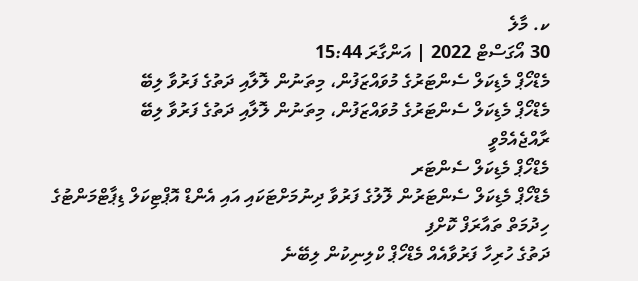ކ. މާލެ
30 އޯގަސްޓް 2022 | އަންގާރަ 15:44
މެޑްހޯޕް މެޑިކަލް ސެންޓަރުގެ މުވައްޒަފުން، މިތަނުން ލޮލާއި ދަތުގެ ފަރުވާ ލިބޭ
މެޑްހޯޕް މެޑިކަލް ސެންޓަރުގެ މުވައްޒަފުން، މިތަނުން ލޮލާއި ދަތުގެ ފަރުވާ ލިބޭ
ރާއްޖެއެމްވީ
މެޑްހޯޕް މެޑިކަލް ސެންޓަރ
މެޑްހޯޕް މެޑިކަލް ސެންޓަރުން ލޮލުގެ ފަރުވާ ދިނުމަށްޓަކައި އައި އެންޑް އޮޕްޓިކަލް ޑިޕާޓްމަންޓުގެ ހިދުމަތް ތައާރަފް ކޮށްފި
ދަތުގެ ހުރިހާ ފަރުވާއެއް މެޑްހޯޕް ކްލިނިކުން ލިބޭނެ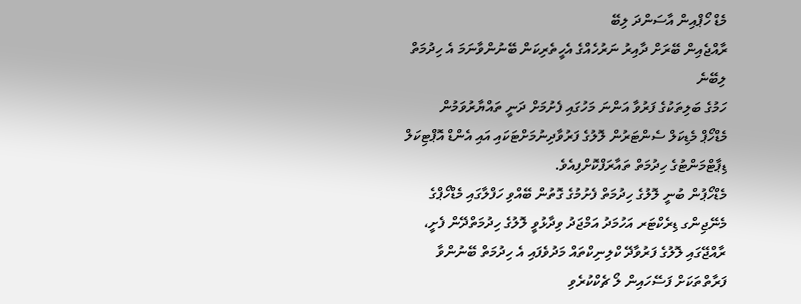މެޑް ހޯޕްއިން އާސަންދަ ލިބޭ
ރާއްޖެއިން ބޭރަށް ދާއިރު ނަރުހެއްގެ އެހީތެރިކަން ބޭނުންވާނަމަ އެ ހިދުމަތް ލިބޭނެ
ހަމުގެ ބަލިތަކުގެ ފަރުވާ އަންނަ މަހުގައި ފެށުމަށް ދަނީ ތައްޔާރުވަމުން
މެޑްހޯޕް މެޑިކަލް ސެންޓަރުން ލޮލުގެ ފަރުވާދިނުމަށްޓަކައި އައި އެންޑް އޮޕްޓިކަލް ޑިޕާޓްމަންޓުގެ ހިދުމަތް ތައާރަފްކޮށްފިއެވެ.
މެޑްހޯޕުން ބުނީ ލޮލުގެ ހިދުމަތް ފެށުމުގެ ގޮތުން ބޭއްވި ހަފްލާގައި މެޑްހޯޕްގެ މެނޭޖިންގ ޑިރެކްޓަރ އަހުމަދު އަމްޖަދު ވިދާޅުވީ ލޮލުގެ ހިދުމަތްދޭން ފެށީ، ރާއްޖޭގައި ލޮލުގެ ފަރުވާދޭ ކްލިނިކްތައް މަދުވެފައި އެ ހިދުމަތް ބޭނުންވާ ފަރާތްތަކަށް ފަސޭހައިން ލޯ ޗެކްކުރެވި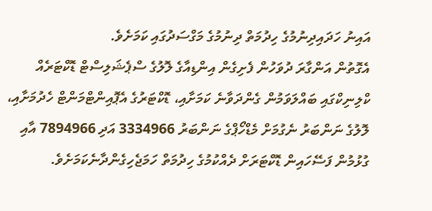އައިނު ހަދައިދިނުމުގެ ހިދުމަތް ދިނުމުގެ މަގްސަދުގައި ކަމަށެވެ.
އެގޮތުން އަންގާރަ ދުވަހުން ފެށިގެން އިންޑިއާގެ ލޮލުގެ ސްޕެޝަލިސްޓް ޑޮކްޓަރެއް ކްލިނިކްގައި ބައްލަވަމުން ގެންދަވާނެ ކަމަށާއި، ޑޮކްޓަރުގެ އެޕޮއިންޓްމަންޓް ހެދުމަށާއި، ލޮލުގެ ނަންބަރު ނެގުމަށް މެޑްހޯޕްގެ ނަންބަރު 3334966 އަދި 7894966 އާއި ގުޅުމުން ފަސޭހައިން ޑޮކްޓަރަށް ދެއްކުމުގެ ހިދުމަތް ހަމަޖެހިގެންދާނެކަމަށެވެ.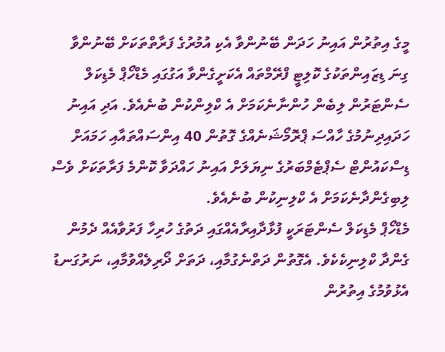މީގެ އިތުރުން އައިނު ހަދަން ބޭނުންވާ އެކި އުމުރުގެ ފަރާތްތަކަށް ބޭނުންވާ ގިނަ ޑިޒައިންތަކުގެ ކޮލިޓީ ފްރޭމްތައް އެކަށީގެންވާ އަގުގައި މެޑްހޯޕް މެޑިކަލް ސެންޓަރުން ލިބެން ހުންނާނެކަމަށް އެ ކްލިންކުން ބުނެއެވެ. އަދި އައިނު ހަދައިދިނުމުގެ ހާއްސަ ޕްރޮމޯޝަނެއްގެ ގޮތުން 40 އިންސައްތައާއި ހަމައަށް ޑިސްކައުންޓް ސެޕްޓެމްބަރުގެ ނިޔަލަށް އައިނު ހައްދަވާ ކޮންމެ ފަރާތަކަށް ވެސް ލިބިގެންދާނެކަމަށް އެ ކްލިނިކުން ބުނެއެވެ.
މެޑްހޯޕް މެޑިކަލް ސެންޓަރަކީ ފުޅާދާއިރާއެއްގައި ދަތުގެ ހުރިހާ ފަރުވާއެއް ދެމުން ގެންދާ ކްލިނިކެކެވެ. އެގޮތުން ދަތްނެގުމާއި، ދަތަށް ދޯރިލެއްވުމާއި، ނަރުގަނޑު އެޅުވުމުގެ އިތުރުން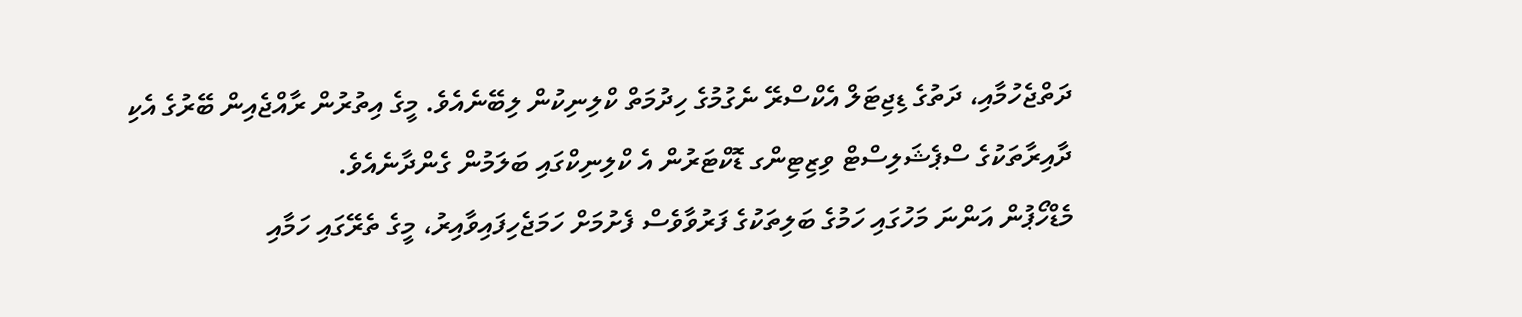ދަތްޖެހުމާއި، ދަތުގެ ޑިޖިޓަލް އެކްސްރޭ ނެގުމުގެ ހިދުމަތް ކްލިނިކުން ލިބޭނެއެވެ. މީގެ އިތުރުން ރާއްޖެއިން ބޭރުގެ އެކި ދާއިރާތަކުގެ ސްޕެޝަލިސްޓް ވިޒިޓިންގ ޑޮކްޓަރުން އެ ކްލިނިކްގައި ބަލަމުން ގެންދާނެއެވެ.
މެޑްހޯޕުން އަންނަ މަހުގައި ހަމުގެ ބަލިތަކުގެ ފަރުވާވެސް ފެށުމަށް ހަމަޖެހިފައިވާއިރު، މީގެ ތެރޭގައި ހަމާއި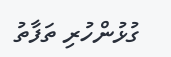ގުޅުންހުރި ތަފާތު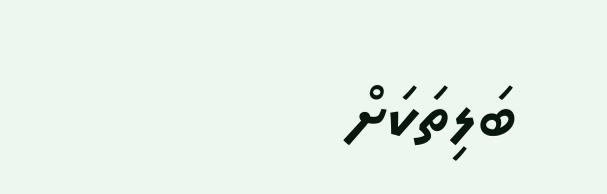ބަލިތަކަށް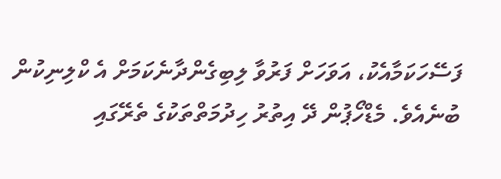ފަސޭހަކަމާއެކު، އަވަހަށް ފަރުވާ ލިބިގެންދާނެކަމަށް އެ ކްލިނިކުން ބުނެއެވެ. މެޑްހޯޕުން ދޭ އިތުރު ހިދުމަތްތަކުގެ ތެރޭގައި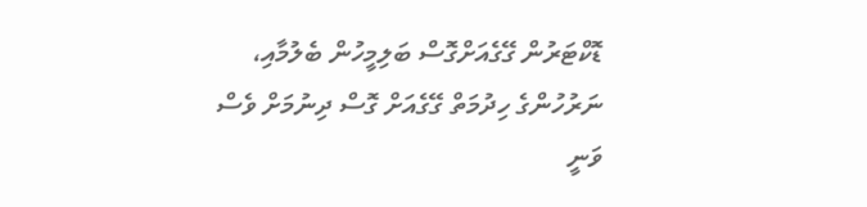ޑޮކްޓަރުން ގޭގެއަށްގޮސް ބަލިމީހުން ބެލުމާއި، ނަރުހުންގެ ހިދުމަތް ގޭގެއަށް ގޮސް ދިނުމަށް ވެސް ވަނީ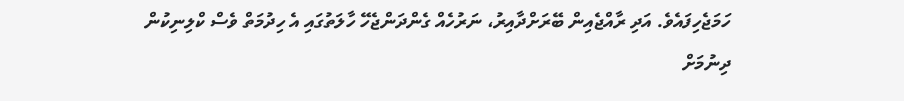ހަމަޖެހިފައެވެ. އަދި ރާއްޖެއިން ބޭރަށްދާއިރު، ނަރުހެއް ގެންދަންޖެހޭ ހާލަތުގައި އެ ހިދުމަތް ވެސް ކްލިނިކުން ދިނުމަށް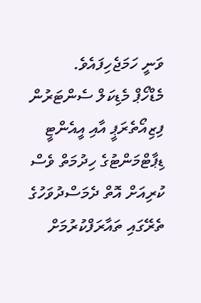ވަނީ ހަމަޖެހިފައެވެ.
މެޑްހޯޕް މެޑިކަލް ސެންޓަރުން ފިޒިއޯތެރަޕީ އާއި އީއެންޓީ ޑިޕާޓްމަންޓުގެ ހިދުމަތް ވެސް ކުރިއަށް އޮތް ދެމަސްދުވަހުގެ ތެރޭގައި ތައާރަފްކުރުމަށް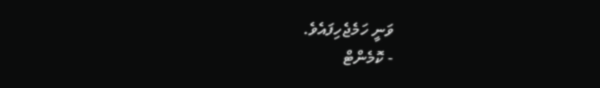ވަނީ ހަމެޖެހިފައެވެ.
- ކޮމެންޓް